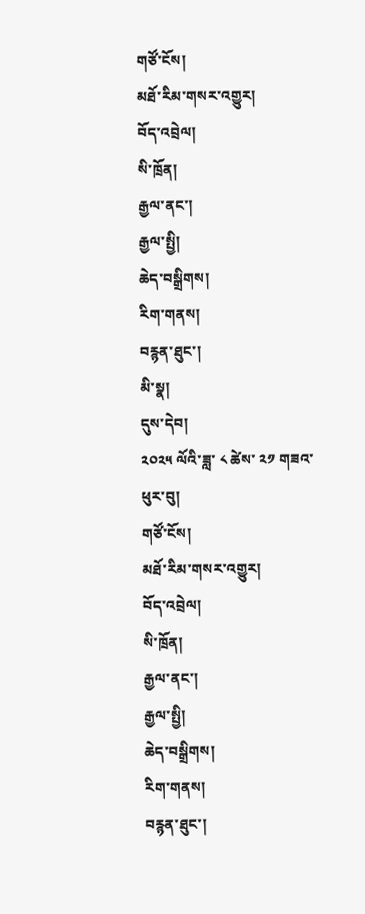གཙོ་ངོས།
མཐོ་རིམ་གསར་འགྱུར།
བོད་འབྲེལ།
སི་ཁྲོན།
རྒྱལ་ནང་།
རྒྱལ་སྤྱི།
ཆེད་བསྒྲིགས།
རིག་གནས།
བརྙན་ཐུང་།
མི་སྣ།
དུས་དེབ།
༢༠༢༥ ལོའི་ཟླ་ ༨ ཚེས་ ༢༡ གཟའ་ཕུར་བུ།
གཙོ་ངོས།
མཐོ་རིམ་གསར་འགྱུར།
བོད་འབྲེལ།
སི་ཁྲོན།
རྒྱལ་ནང་།
རྒྱལ་སྤྱི།
ཆེད་བསྒྲིགས།
རིག་གནས།
བརྙན་ཐུང་།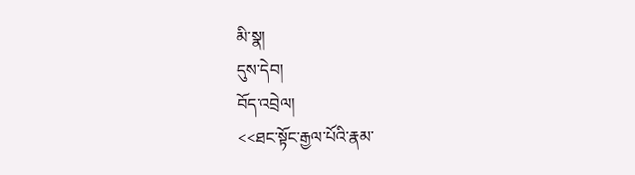མི་སྣ།
དུས་དེབ།
བོད་འབྲེལ།
<<ཐང་སྟོང་རྒྱལ་པོའི་རྣམ་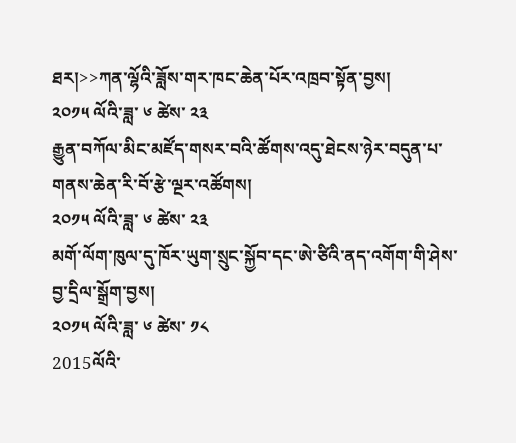ཐར།>>ཀན་ལྷོའི་ཟློས་གར་ཁང་ཆེན་པོར་འཁྲབ་སྟོན་བྱས།
༢༠༡༥ ལོའི་ཟླ་ ༦ ཚེས་ ༢༣
རྒྱུན་བཀོལ་མིང་མཛོད་གསར་བའི་ཚོགས་འདུ་ཐེངས་ཉེར་བདུན་པ་གནས་ཆེན་རི་བོ་རྩེ་ལྔར་འཚོགས།
༢༠༡༥ ལོའི་ཟླ་ ༦ ཚེས་ ༢༣
མགོ་ལོག་ཁུལ་དུ་ཁོར་ཡུག་སྲུང་སྐྱོབ་དང་ཨེ་ཙིའི་ནད་འགོག་གི་ཤེས་བྱ་དྲིལ་སྒྲོག་བྱས།
༢༠༡༥ ལོའི་ཟླ་ ༦ ཚེས་ ༡༨
2015ལོའི་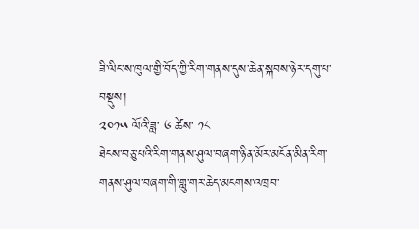ཟི་ལིང་ས་ཁུལ་གྱི་བོད་ཀྱི་རིག་གནས་དུས་ཆེན་སྐབས་ཉེར་དགུ་པ་བསྡུས།
༢༠༡༥ ལོའི་ཟླ་ ༦ ཚེས་ ༡༨
ཐེངས་བཅུ་པའི་རིག་གནས་ཤུལ་བཞག་ཉིན་མོར་མངོན་མིན་རིག་གནས་ཤུལ་བཞག་གི་གླུ་གར་ཆེད་མངགས་འཁྲབ་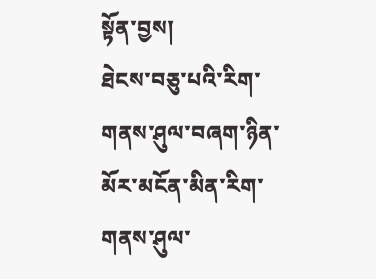སྟོན་བྱས།
ཐེངས་བཅུ་པའི་རིག་གནས་ཤུལ་བཞག་ཉིན་མོར་མངོན་མིན་རིག་གནས་ཤུལ་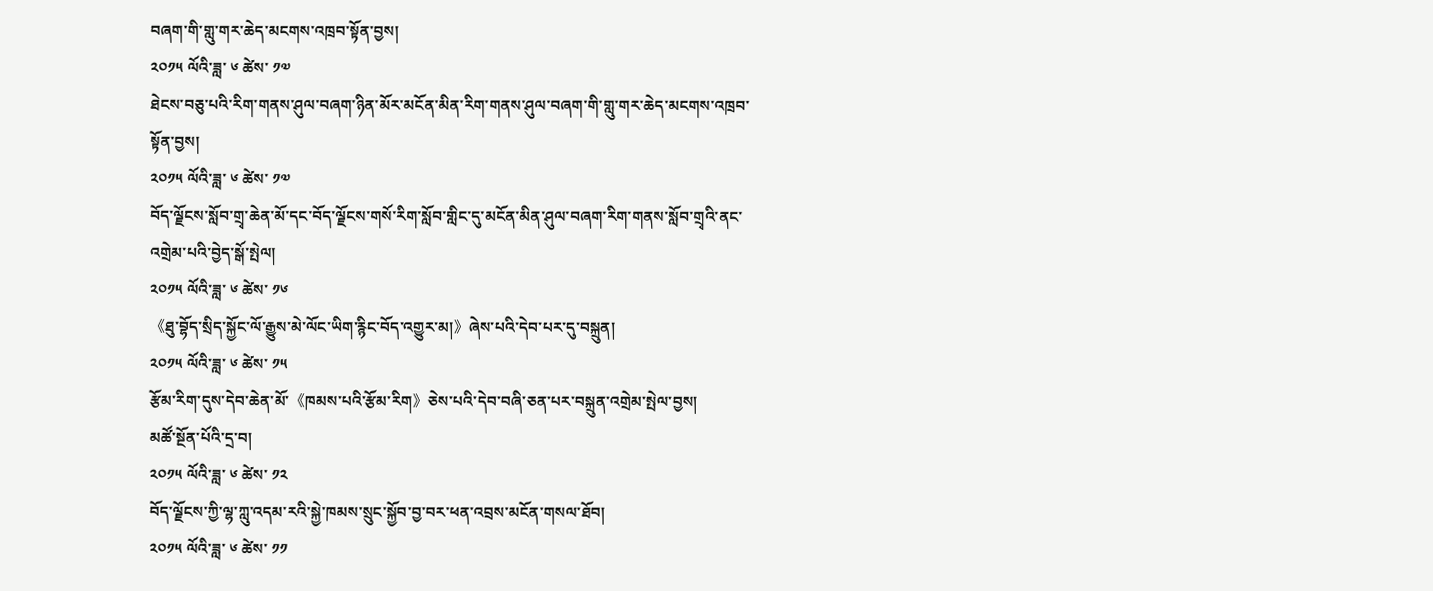བཞག་གི་གླུ་གར་ཆེད་མངགས་འཁྲབ་སྟོན་བྱས།
༢༠༡༥ ལོའི་ཟླ་ ༦ ཚེས་ ༡༧
ཐེངས་བཅུ་པའི་རིག་གནས་ཤུལ་བཞག་ཉིན་མོར་མངོན་མིན་རིག་གནས་ཤུལ་བཞག་གི་གླུ་གར་ཆེད་མངགས་འཁྲབ་སྟོན་བྱས།
༢༠༡༥ ལོའི་ཟླ་ ༦ ཚེས་ ༡༧
བོད་ལྗོངས་སློབ་གྲྭ་ཆེན་མོ་དང་བོད་ལྗོངས་གསོ་རིག་སློབ་གླིང་དུ་མངོན་མིན་ཤུལ་བཞག་རིག་གནས་སློབ་གྲྭའི་ནང་འགྲེམ་པའི་བྱེད་སྒོ་སྤེལ།
༢༠༡༥ ལོའི་ཟླ་ ༦ ཚེས་ ༡༦
《ཐུ་བྷོད་སྲིད་སྐྱོང་ལོ་རྒྱུས་མེ་ལོང་ཡིག་རྙིང་བོད་འགྱུར་མ།》ཞེས་པའི་དེབ་པར་དུ་བསྐྲུན།
༢༠༡༥ ལོའི་ཟླ་ ༦ ཚེས་ ༡༥
རྩོམ་རིག་དུས་དེབ་ཆེན་མོ་《ཁམས་པའི་རྩོམ་རིག》ཅེས་པའི་དེབ་བཞི་ཅན་པར་བསྐྲུན་འགྲེམ་སྤེལ་བྱས།
མཚོ་སྔོན་པོའི་དྲ་བ།
༢༠༡༥ ལོའི་ཟླ་ ༦ ཚེས་ ༡༢
བོད་ལྗོངས་ཀྱི་ལྷ་ཀླུ་འདམ་རའི་སྐྱེ་ཁམས་སྲུང་སྐྱོབ་བྱ་བར་ཕན་འབྲས་མངོན་གསལ་ཐོབ།
༢༠༡༥ ལོའི་ཟླ་ ༦ ཚེས་ ༡༡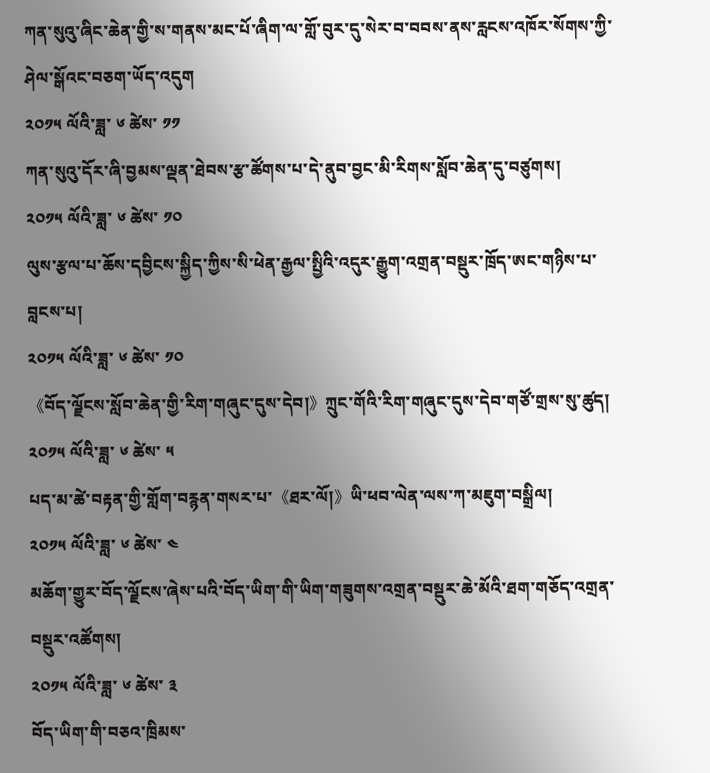ཀན་སུའུ་ཞིང་ཆེན་གྱི་ས་གནས་མང་པོ་ཞིག་ལ་གློ་བུར་དུ་སེར་བ་བབས་ནས་རླངས་འཁོར་སོགས་ཀྱི་ཤེལ་སྒོའང་བཅག་ཡོད་འདུག
༢༠༡༥ ལོའི་ཟླ་ ༦ ཚེས་ ༡༡
ཀན་སུའུ་དོར་ཞི་བྱམས་ལྡན་ཐེབས་རྩ་ཚོགས་པ་དེ་ནུབ་བྱང་མི་རིགས་སློབ་ཆེན་དུ་བཙུགས།
༢༠༡༥ ལོའི་ཟླ་ ༦ ཚེས་ ༡༠
ལུས་རྩལ་པ་ཆོས་དབྱིངས་སྐྱིད་ཀྱིས་སི་ཕེན་རྒྱལ་སྤྱིའི་འདུར་རྒྱུག་འགྲན་བསྡུར་ཁྲོད་ཨང་གཉིས་པ་བླངས་པ།
༢༠༡༥ ལོའི་ཟླ་ ༦ ཚེས་ ༡༠
《བོད་ལྗོངས་སློབ་ཆེན་གྱི་རིག་གཞུང་དུས་དེབ།》ཀྲུང་གོའི་རིག་གཞུང་དུས་དེབ་གཙོ་གྲས་སུ་ཚུད།
༢༠༡༥ ལོའི་ཟླ་ ༦ ཚེས་ ༥
པད་མ་ཚེ་བརྟན་གྱི་གློག་བརྙན་གསར་པ་《ཐར་ལོ།》ཡི་ཕབ་ལེན་ལས་ཀ་མཇུག་བསྒྲིལ།
༢༠༡༥ ལོའི་ཟླ་ ༦ ཚེས་ ༤
མཆོག་གྱུར་བོད་ལྗོངས་ཞེས་པའི་བོད་ཡིག་གི་ཡིག་གཟུགས་འགྲན་བསྡུར་ཆེ་མོའི་ཐག་གཅོད་འགྲན་བསྡུར་འཚོགས།
༢༠༡༥ ལོའི་ཟླ་ ༦ ཚེས་ ༣
བོད་ཡིག་གི་བཅའ་ཁྲིམས་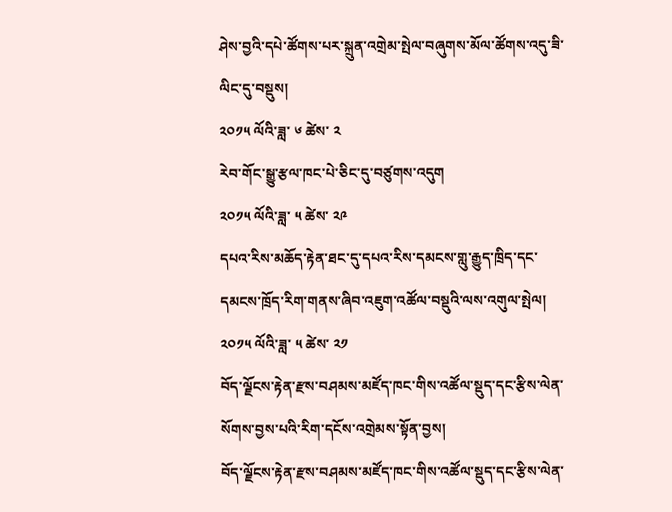ཤེས་བྱའི་དཔེ་ཚོགས་པར་སྐྲུན་འགྲེམ་སྤེལ་བཞུགས་མོལ་ཚོགས་འདུ་ཟི་ལིང་དུ་བསྡུས།
༢༠༡༥ ལོའི་ཟླ་ ༦ ཚེས་ ༢
རེབ་གོང་སྒྱུ་རྩལ་ཁང་པེ་ཅིང་དུ་བཙུགས་འདུག
༢༠༡༥ ལོའི་ཟླ་ ༥ ཚེས་ ༢༩
དཔའ་རིས་མཆོད་རྟེན་ཐང་དུ་དཔའ་རིས་དམངས་གླུ་རྒྱུད་ཁྲིད་དང་དམངས་ཁྲོད་རིག་གནས་ཞིབ་འཇུག་འཚོལ་བསྡུའི་ལས་འགུལ་སྤེལ།
༢༠༡༥ ལོའི་ཟླ་ ༥ ཚེས་ ༢༡
བོད་ལྗོངས་རྟེན་རྫས་བཤམས་མཛོད་ཁང་གིས་འཚོལ་སྡུད་དང་རྩིས་ལེན་སོགས་བྱས་པའི་རིག་དངོས་འགྲེམས་སྟོན་བྱས།
བོད་ལྗོངས་རྟེན་རྫས་བཤམས་མཛོད་ཁང་གིས་འཚོལ་སྡུད་དང་རྩིས་ལེན་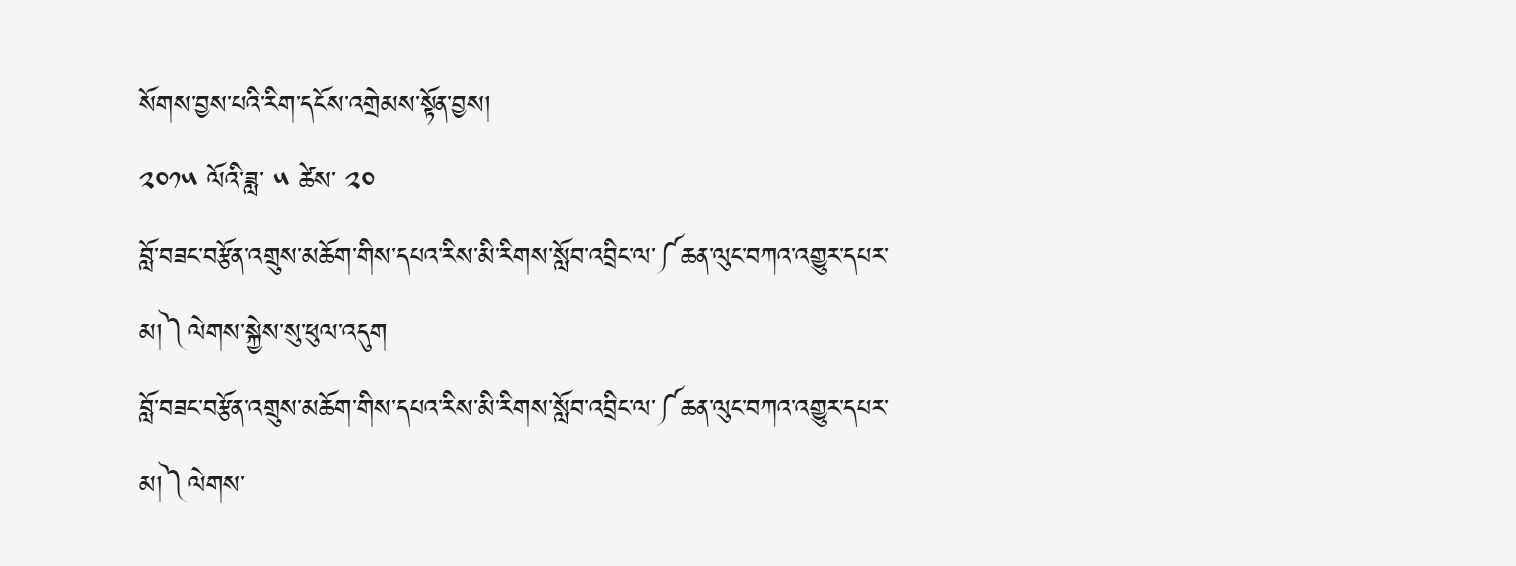སོགས་བྱས་པའི་རིག་དངོས་འགྲེམས་སྟོན་བྱས།
༢༠༡༥ ལོའི་ཟླ་ ༥ ཚེས་ ༢༠
བློ་བཟང་བརྩོན་འགྲུས་མཆོག་གིས་དཔའ་རིས་མི་རིགས་སློབ་འབྲིང་ལ་༼ཆན་ལུང་བཀའ་འགྱུར་དཔར་མ།༽ལེགས་སྐྱེས་སུ་ཕུལ་འདུག
བློ་བཟང་བརྩོན་འགྲུས་མཆོག་གིས་དཔའ་རིས་མི་རིགས་སློབ་འབྲིང་ལ་༼ཆན་ལུང་བཀའ་འགྱུར་དཔར་མ།༽ལེགས་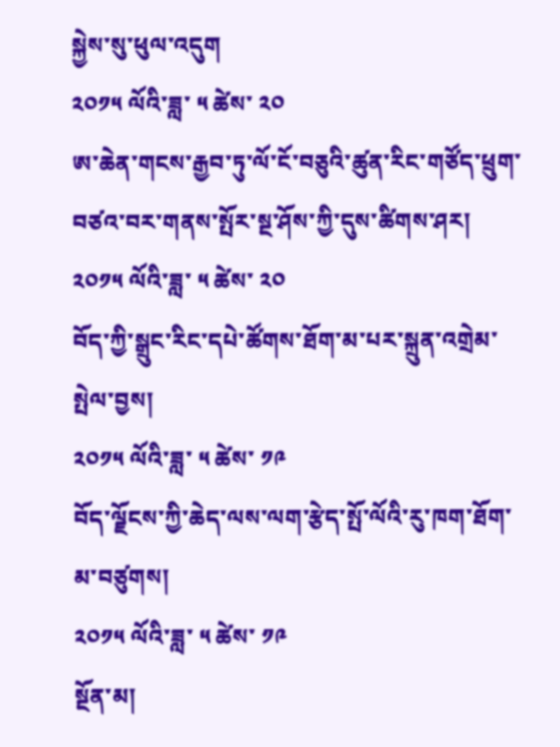སྐྱེས་སུ་ཕུལ་འདུག
༢༠༡༥ ལོའི་ཟླ་ ༥ ཚེས་ ༢༠
ཨ་ཆེན་གངས་རྒྱབ་ཏུ་ལོ་ངོ་བཅུའི་ཚུན་རིང་གཙོད་ཕྲུག་བཙའ་བར་གནས་སྤོར་སྔ་ཤོས་ཀྱི་དུས་ཚིགས་ཤར།
༢༠༡༥ ལོའི་ཟླ་ ༥ ཚེས་ ༢༠
བོད་ཀྱི་སྒྲུང་རིང་དཔེ་ཚོགས་ཐོག་མ་པར་སྐྲུན་འགྲེམ་སྤེལ་བྱས།
༢༠༡༥ ལོའི་ཟླ་ ༥ ཚེས་ ༡༩
བོད་ལྗོངས་ཀྱི་ཆེད་ལས་ལག་རྩེད་སྤོ་ལོའི་རུ་ཁག་ཐོག་མ་བཙུགས།
༢༠༡༥ ལོའི་ཟླ་ ༥ ཚེས་ ༡༩
སྔོན་མ།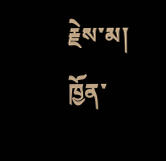རྗེས་མ།
ཁྱོན་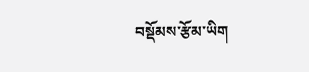བསྡོམས་རྩོམ་ཡིག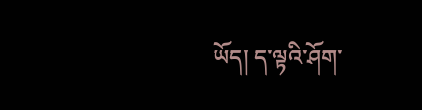ཡོད། ད་ལྟའི་ཤོག་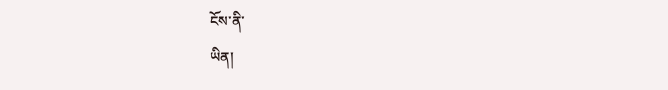ངོས་ནི་
ཡིན།